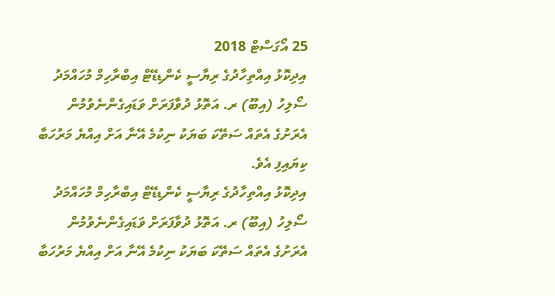25 އޯގަސްޓް 2018
އިދިކޮޅު އިއްތިހާދުގެ ރިޔާސީ ކެންޑިޑޭޓް އިބްރާހިމް މުހައްމަދު ސޯލިހު (އިބޫ) ރ. އަތޮޅު ދުވާފަރަށް ވަޑައިގެންނެވުމުން އެރަށުގެ އެތައް ސަތޭކަ ބަޔަކު ނިކުމެ އޭނާ އަށް އިއްޔެ މަރުހަބާ ކިޔައިފި އެވެ.
އިދިކޮޅު އިއްތިހާދުގެ ރިޔާސީ ކެންޑިޑޭޓް އިބްރާހިމް މުހައްމަދު ސޯލިހު (އިބޫ) ރ. އަތޮޅު ދުވާފަރަށް ވަޑައިގެންނެވުމުން އެރަށުގެ އެތައް ސަތޭކަ ބަޔަކު ނިކުމެ އޭނާ އަށް އިއްޔެ މަރުހަބާ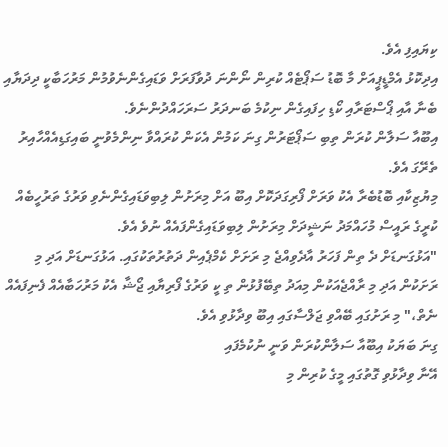ކިޔައިފި އެވެ.
އިދިކޮޅު އެމްޑީޕީއަށް މާ ބޮޑު ސަޕޯޓެއް ކުރިން ނޯންނަ ދުވާފަރަށް ވަޑައިގެންނެވުމުން މަރުހަބާކީ ދިދަޔާއި ބެނާ އާއި ޕޯސްޓަރާއި ކޯޑި ހިފައިގެން ނިކުމެ ބަނދަރު ސަރަހައްދުންނެވެ.
އިބޫއާ ސަލާން ކުރަން ތިބި ސަޕޯޓަރުން ގިނަ ކަމުން އެކަން ކުރައްވާ ނިންމެވުނީ ބައިގަޑިއެއްހާއިރު ތެރޭގަ އެވެ.
މިޔުޒިކާއި ބޮޑުބެރާ އެކު ވަރަށް ފޯރިގަދަކޮށް އިބޫ އަށް މިރަށުން ލިބިވަޑައިގެންނެވި ވަރުގެ ތަރުހީބެއް ކުރީގެ ރައީސް މުހައްމަދު ނަޝީދަށް މިރަށުން ލިބިވަޑައިގެންފައެއް ނުވެ އެވެ.
"އަޅުގަނޑަށް ދެ ތިން ފަހަރު އާދެވިއްޖެ މި ރަށަށް ކެމްޕެއިން ދަތުރުތަކުގައި. އަޅުގަނޑަށް އަދި މި ރަށަކުން އަދި މި ރާއްޖެއަކުން މިއަދު ތިބޭފުޅުން ތި ކީ ވަރުގެ ފޯރިޔާއި ޖޯޝާ އެކު މަރުހަބާއެއް ފެނިފައެއް ނެތް،" މި ރަށުގައި ބޭއްވި ޖަލްސާގައި އިބޫ ވިދާޅުވި އެވެ.
ގިނަ ބަޔަކު އިބޫއާ ސަލާންކުރަން ވަނީ ނުކުމެފައި
އޭނާ ވިދާޅުވި ގޮތުގައި މީގެ ކުރިން މި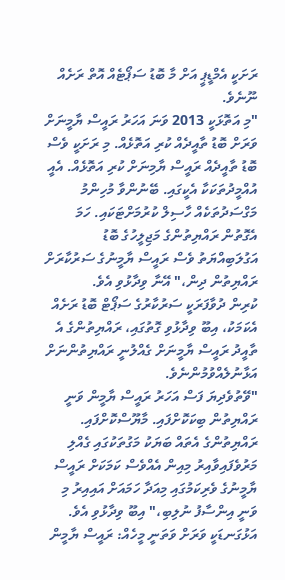ރަށަކީ އެމްޑީޕީ އަށް މާ ބޮޑު ސަޕޯޓެއް އޮތް ރަށެއް ނޫނެވެ.
"މި އަތޮޅަކީ 2013 ވަނަ އަހަރު ރައީސް ޔާމީނަށް ވަރަށް ބޮޑު ތާއީދެއް ކުރި އަތޮޅެއް. މި ރަށަކީ ވެސް ބޮޑު ތާއީދެއް ރައީސް ޔާމިނަށް ކުރި އަތޮޅެއް. އެއީ އުއްމީދުތަކަކާ އެކީގައި. ބޭނުންވާ މުހިންމު މަގްސަދުތަކެއް ހާސިލް ކުރުމަށްޓަކައި. ހަމަ އެގޮތުން ރައްޔިތުންގެ މަޖިލީހުގެ ބޮޑު އަގުލަބިއްޔަތު ވެސް ރައީސް ޔާމީނުގެ ސަރުކާރަށް ރައްޔިތުން ދިން،" އޭނާ ވިދާޅުވި އެވެ.
ކުރިން ދުވާފަރަކީ ސަރުކާރުގެ ސަޕޯޓް ބޮޑު ރަށެއް
އެކަމަކު، އިބޫ ވިދާޅުވި ގޮތުގައި، ރައްޔިތުންގެ އެ ތާއީދު ރައީސް ޔާމީނަށް ގެއްލުނީ ރައްޔިތުންނަށް އަޅާނުލެއްވުމުންނެވެ.
"ވޭތުވެދިޔަ ފަސް އަހަރު ރައީސް ޔާމީން ވަނީ ރައްޔިތުން ބިކަކޮށްފައި. މާޔޫސްކޮށްފައި. ރައްޔިތުންގެ އެތައް ބަޔަކު މަގުތަކުގައި ގެއްލި މަރުވެފައިވާއިރު މިއިން އެއްވެސް ކަމަކަށް ރައީސް ޔާމީނުގެ ވެރިކަމުގައި މިއަދާ ހަމައަށް އައިއިރު މި ވަނީ އިންސާފު ނުލިބި،" އިބޫ ވިދާޅުވި އެވެ.
އަޅުގަނޑަކީ ވަރަށް ވަތަނީ މީހެއް: ރައީސް ޔާމީން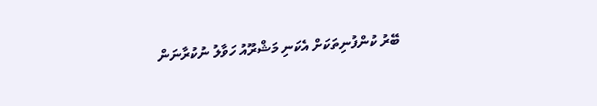ބޭރު ކުންފުނިތަކަށް އެކަނި މަޝްރޫއު ހަވާލު ނުކުރާނަން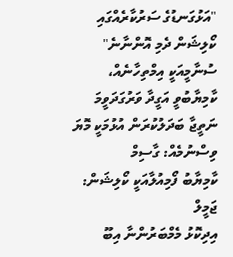"އަޅުގަނޑުގެ ސަރުކާރެއްގައި ކޯލިޝަން ދެމި އޮންނާނެ"
ސުނާމީއަކީ އިމްތިހާނެއް، ކާމިޔާބުވީ އަގީދާ ވަރުގަދަވީމަ
ނަތީޖާ ބަދަލުކުރަން އުޅުމަކީ މޮޔަ ވިސްނުމެއް: ގާސިމް
ކާމިޔާބު ފޯމިއުލާއަކީ ކޯލިޝަން: ޖަމީލް
އިދިކޮޅު މެމްބަރުންނާ އިބޫ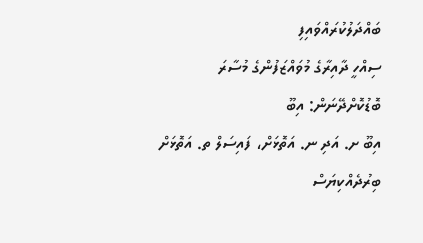ބައްދަލުކުރައްވައިފި
ސިއްހީ ދާއިރާގެ މުވައްޒަފުންގެ މުސާރަ ބޮޑުކޮށްދޭނަން: އިބޫ
އިބޫ ށ. އަދި ނ. އަތޮޅަށް، ފައިސަލް ތ. އަތޮޅަށް
ބިރުދެއްކިޔަސް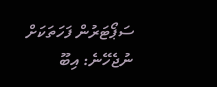ސަޕޯޓަރުން ފަހަތަކަށް ނުޖެހޭނެ: އިބޫ